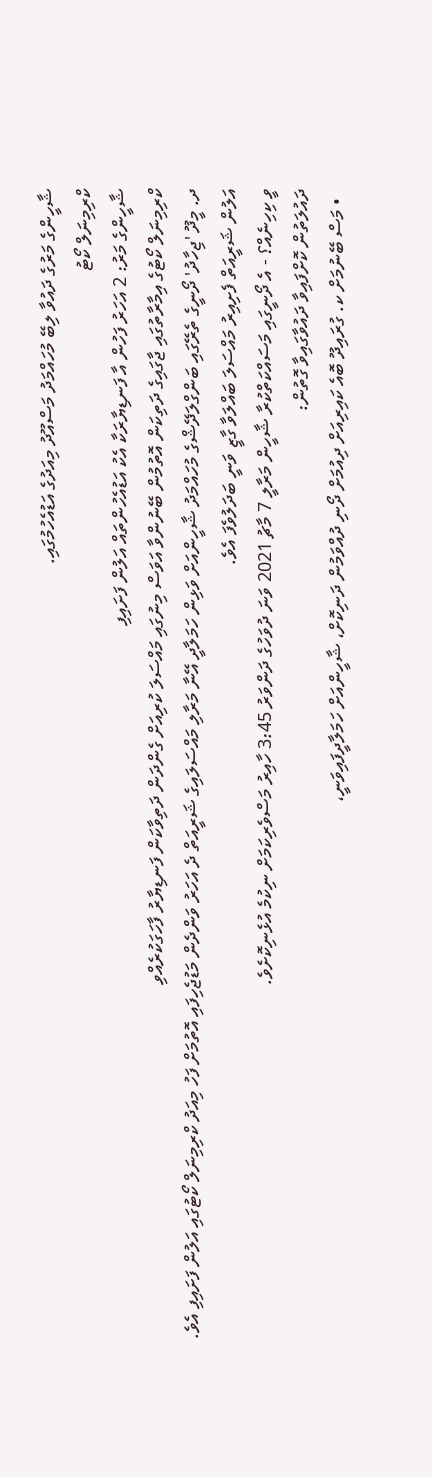ޝާހީންގެ މަރުގެ ދައުވާ ލިބޭ މުހައްމަދު މަސްއޫދު މިއަދުގެ އަޑުއެހުމުގައި.
ކްރިމިނަލް ކޯޓު
ޝާހީންގެ މަރު: 2 އަހަރު ފަހުން އާ ފަނޑިޔާރަކާ އެކު އަޑުއެހުންތައް އަލުން ފަށައިފި
ކްރިމިނަލް ކޯޓުގެ އިމާރާތުގައި ޖާގައިގެ ދަތިކަން އޮތުމުން ބޭނުންވާ އަވަސް މިނުގައި މައްސަލަ ކުރިއަށް ގެންދަން ދަތިވާކަން ފަނޑިޔާރު ފާހަގަކުރެއްވި
ދ. މީދޫ 'ޖިހާދު' ދޯނީގެ ތެރޭގައި ބަންގްލަދޭޝްގެ މުހައްމަދު ޝާހީންއަށް ވަޅިން ހަމަލާދީ އޭނާ މަރާލި މައްސަލައިގެ ޝަރީއަތް ދެ އަހަރު ވަންދެން މަޑުޖެހިފައި އޮތުމަށް ފަހު މިއަދު ކްރިމިނަލް ކޯޓުގައި އަލުން ފަށައިފި އެވެ. އަލުން ޝަރީއަތް ފެށިއިރު މައްސަލަ ބައްލަވާ ގާޒީ ވަނީ ބަދަލުވެފަ އެވެ.
ވީ ކިހިނެއް؟ - އެ ދޯނީގައި މަސައްކަތްކުރާ ޝާހީން މަރާލީ 7 މާޗު 2021 ވަނަ ދުވަހުގެ ދަންވަރު 3:45 ހާއިރު މަސްވެރިކަމަށް ނިކުމެ އުޅެނިކޮށެވެ.
ދައުލަތުން ކޮށްފައިވާ ދައުވާގައިވާ ގޮތުން:
  • މަސް ބޭނުމަށް ކ. ގުރައިދޫ ބޮއެ ކައިރިއަށް ދިއުމަށް ދޯނި ދުއްވަމުން ދަނިކޮށް، ޝާހީންއަށް ހަމަލާދީފައިވަނީ،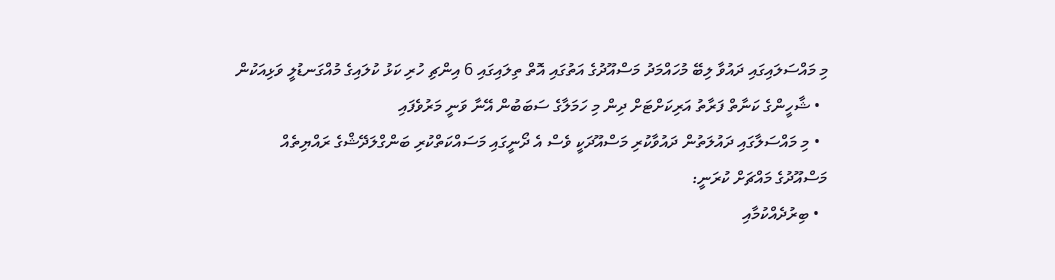މި މައްސަލައިގައި ދައުވާ ލިބޭ މުހައްމަދު މަސްއޫދުގެ އަތުގައި އޮތް ތިލައިގައި 6 އިންޗި ހުރި ކަޅު ކުލައިގެ މުއްގަނޑުލީ ވަޅިއަކުން
  • ޝާހީންގެ ކަނާތް ފަރާތު އަރިކަށްޓަށް ދިން މި ހަމަލާގެ ސަބަބުން އޭނާ ވަނީ މަރުވެފައި
  • މި މައްސަލާގައި ދައުލަތުން ދައުވާކުރި މަސްއޫދަކީ ވެސް އެ ދޯނީގައި މަސައްކަތްކުރި ބަންގްލަދޭޝްގެ ރައްޔިތެއް
މަސްއޫދުގެ މައްޗަށް ކުރަނީ:
  • ބިރުދެއްކުމާއި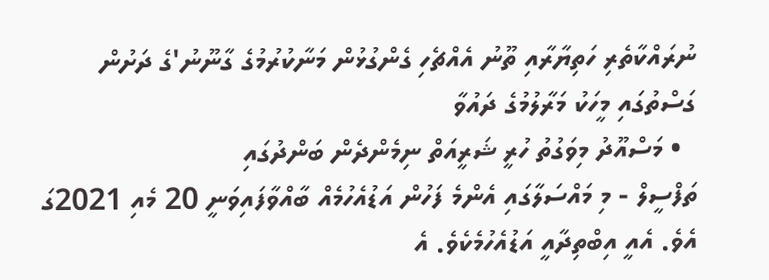ނުރައްކާތެރި ހަތިޔާރާއި ތޫނު އެއްޗެހި ގެންގުޅުން މަނާކުރުމުގެ ގާނޫނު'ގެ ދަށުން ގަސްތުގައި މީހަކު މަރާލުމުގެ ދައުވާ
  • މަސްއޫދު މިވަގުތު ހުރީ ޝަރީއަތް ނިމެންދެން ބަންދުގައި
ތަފްސީލް - މި މައްސަލާގައި އެންމެ ފަހުން އަޑުއެހުމެއް ބާއްވާފައިވަނީ 20 މެއި 2021ގަ އެވެ. އެއީ އިބްތިދާއީ އަޑުއެހުމެކެވެ. އެ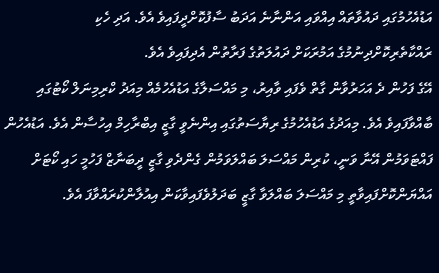އަޑުއެހުމުގައި ދައުވާތައް އިއްވައި އަންނާނެ އަދަބު ސާފުކޮށްދީފައިވެ އެވެ. އަދި ހެކި ރައްކާތެރިކޮށްދިނުމުގެ އަމުރަކަށް ދައުލަތުގެ ފަރާތުން އެދިފައިވެ އެވެ.
އޭގެ ފަހުން ދެ އަހަރުވާން ގާތް ވެފައި ވާއިރު، މި މައްސަލާގެ އަޑުއެހުމެއް މިއަދު ކްރިމިނަލް ކޯޓުގައި ބާއްވާފައިވެ އެވެ. މިއަދުގެ އަޑުއެހުމުގެ ރިޔާސަތުގައި އިންނެވީ ގާޒީ އިބްރާހިމް އިހުސާން އެވެ. އަޑުއެހުން ފައްޓަވަމުން އޭނާ ވަނީ، ކުރިން މައްސަލަ ބައްލަވަމުން ގެންދެވި ގާޒީ ދީބަނާޒް ފަހުމީ ހައި ކޯޓަށް އައްޔަންކޮށްފައިވާތީ މި މައްސަލަ ބައްލަވާ ގާޒީ ބަދަލުވެފައިވާކަން އިއުލާންކުރައްވާފަ އެވެ.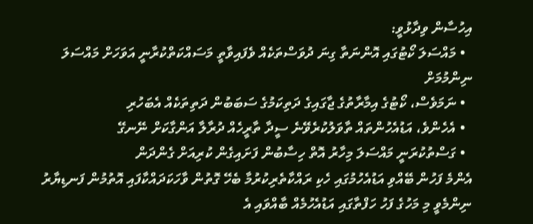އިހުސާން ވިދާޅުވީ:
  • މައްސަލަ ކޯޓުގައި އޮންނަތާ ގިނަ ދުވަސްތަކެއް ވެފައިވާތީ މަސައްކަތްކުރާނީ އަވަހަށް މައްސަލަ ނިންމުމަށް
  • ނަމަވެސް، ކޯޓުގެ އިމާރާތުގެ ޖާގައިގެ ދަތިކަމުގެ ސަބަބުން ދަތިތަކެއް އެބަހުރި
  • އެހެންވެ، އަޑުއެހުންތައް ތާވަލުކުރެވޭނެ ސީދާ ތާރީހެއް ދުރާލާ އަންގާކަށް ނޭނގޭ
  • ގަސްތުކުރަނީ މައްސަލަ މިހާރު އޮތް ހިސާބުން ފަށައިގެން ކުރިއަށް ގެންދަން
އެންމެ ފަހުން ބޭއްވި އަޑުއެހުމުގައި ހެކި ރައްކާތެރިކުރުމާ ބެހޭ ގޮތުން ވާހަކަދައްކާފައި އޮތުމުން ފަނޑިޔާރު ނިންމެވީ މި މަހުގެ ފަހު ހަފްތާގައި އަޑުއެހުމެއް ބާއްވައި އެ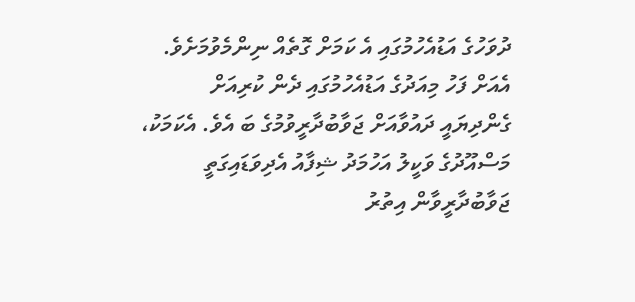ދުވަހުގެ އަޑުއެހުމުގައި އެ ކަމަށް ގޮތެއް ނިންމެވުމަށެވެ.
އެއަށް ފަހު މިއަދުގެ އަޑުއެހުމުގައި ދެން ކުރިއަށް ގެންދިޔައީ ދައުވާއަށް ޖަވާބުދާރީވުމުގެ ބަ އެވެ. އެކަމަކު، މަސްއޫދުގެ ވަކީލު އަހުމަދު ޝިފާއު އެދިވަޑައިގަތީ ޖަވާބުދާރީވާން އިތުރު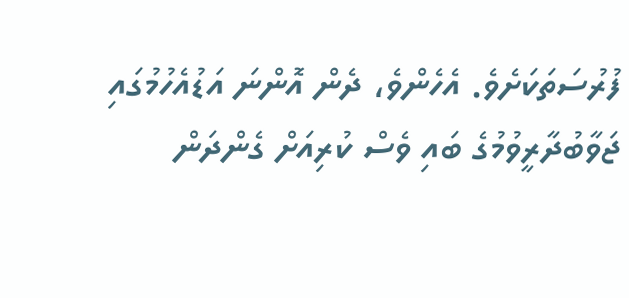ފުރުސަތަކަށެވެ. އެހެންވެ، ދެން އޮންނަ އަޑުއެހުމުގައި  ޖަވާބުދާރީވުމުގެ ބައި ވެސް ކުރިއަށް ގެންދަން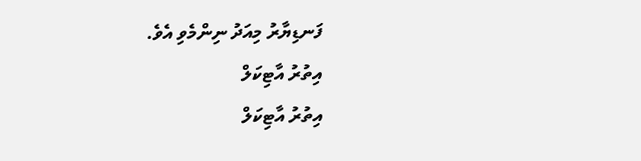ފަނޑިޔާރު މިއަދު ނިންމެވި އެވެ.
އިތުރު އާޓިކަލް
އިތުރު އާޓިކަލް